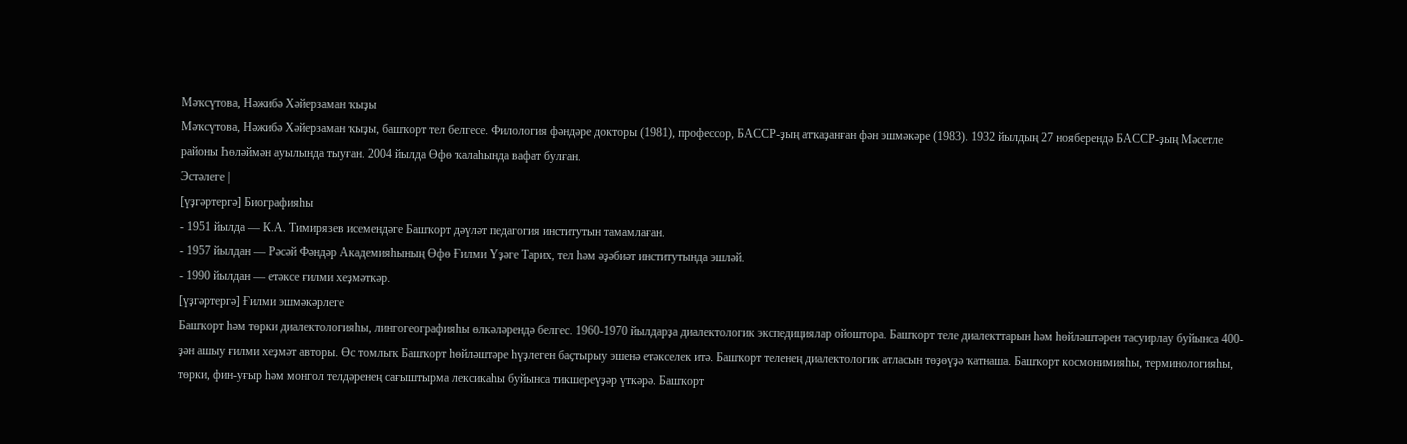Мәҡсүтова, Нәжибә Хәйерзаман ҡыҙы
Мәҡсүтова, Нәжибә Хәйерзаман ҡыҙы, башҡорт тел белгесе. Филология фәндәре докторы (1981), профессор, БАССР-ҙың атҡаҙанған фән эшмәкәре (1983). 1932 йылдың 27 нояберендә БАССР-ҙың Мәсетле районы Һөләймән ауылында тыуған. 2004 йылда Өфө ҡалаһында вафат булған.
Эстәлеге |
[үҙгәртергә] Биографияһы
- 1951 йылда — К.А. Тимирязев исемендәге Башҡорт дәүләт педагогия институтын тамамлаған.
- 1957 йылдан — Рәсәй Фәндәр Академияһының Өфө Ғилми Үҙәге Тарих, тел һәм әҙәбиәт институтында эшләй.
- 1990 йылдан — етәксе ғилми хеҙмәткәр.
[үҙгәртергә] Ғилми эшмәкәрлеге
Башҡорт һәм төрки диалектологияһы, лингогеографияһы өлкәләрендә белгес. 1960-1970 йылдарҙа диалектологик экспедициялар ойоштора. Башҡорт теле диалекттарын һәм һөйләштәрен тасуирлау буйынса 400-ҙән ашыу ғилми хеҙмәт авторы. Өс томлыҡ Башҡорт һөйләштәре һүҙлеген баҫтырыу эшенә етәкселек итә. Башҡорт теленең диалектологик атласын төҙөүҙә ҡатнаша. Башҡорт космонимияһы, терминологияһы, төрки, фин-уғыр һәм монгол телдәренең сағыштырма лексикаһы буйынса тикшереүҙәр үткәрә. Башҡорт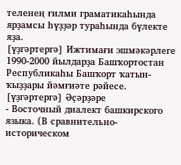теленең ғилми граматикаһында ярҙамсы һүҙҙәр тураһында бүлекте яҙа.
[үҙгәртергә] Ижтимағи эшмәкәрлеге
1990-2000 йылдарҙа Башҡортостан Республикаһы Башҡорт ҡатын-ҡыҙҙары йәмғиәте рәйесе.
[үҙгәртергә] Әҫәрҙәре
- Восточный диалект башкирского языка. (В сравнительно-историческом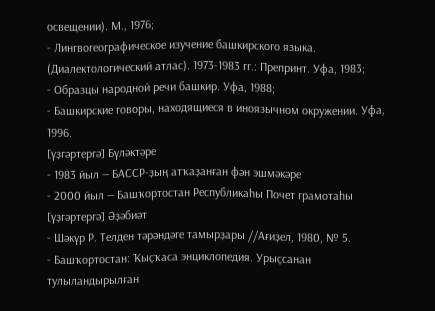освещении). М., 1976;
- Лингвогеографическое изучение башкирского языка. (Диалектологический атлас). 1973-1983 гг.: Препринт. Уфа, 1983;
- Образцы народной речи башкир. Уфа, 1988;
- Башкирские говоры, находящиеся в иноязычном окружении. Уфа, 1996.
[үҙгәртергә] Бүләктәре
- 1983 йыл — БАССР-ҙың атҡаҙанған фән эшмәкәре
- 2000 йыл — Башҡортостан Республикаһы Почет грамотаһы
[үҙгәртергә] Әҙәбиәт
- Шәкүр Р. Телден тәрәндәге тамырҙары //Ағиҙел, 1980, № 5.
- Башҡортостан: Ҡыҫҡаса энциклопедия. Урыҫсанан тулыландырылған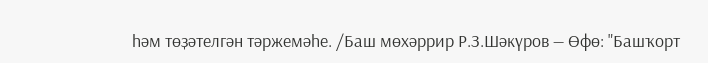һәм төҙәтелгән тәржемәһе. /Баш мөхәррир Р.З.Шәкүров — Өфө: "Башҡорт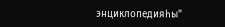энциклопедияһы"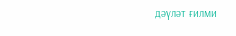дәүләт ғилми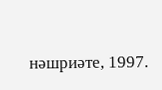нәшриәте, 1997.